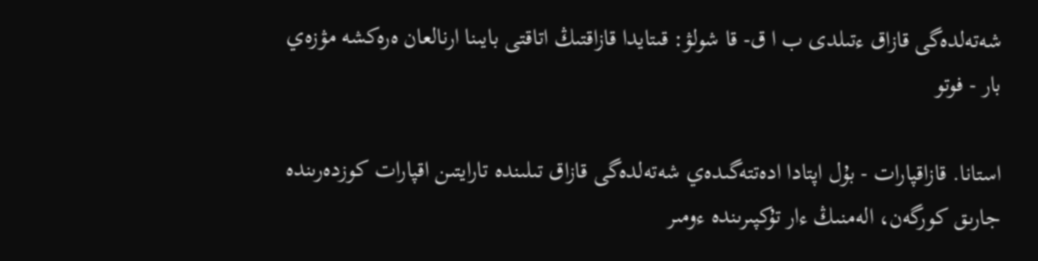شەتەلدەگى قازاق ءتىلدى ب ا ق- قا شولۋ: قىتايدا قازاقتىڭ اتاقتى بايىنا ارنالعان ەرەكشە مۋزەي بار - فوتو

استانا. قازاقپارات - بۇل اپتادا ادەتتەگىدەي شەتەلدەگى قازاق تىلىندە تارايتىن اقپارات كوزدەرىندە جارىق كورگەن، الەمنىڭ ءار تۇكپىرىندە ءومىر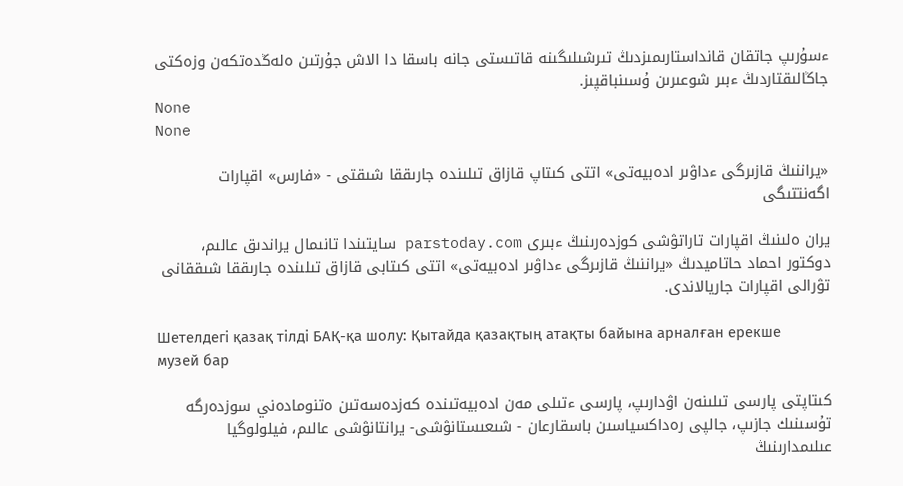ءسۇرىپ جاتقان قانداستارىمىزدىڭ تىرشىلىگىنە قاتىستى جانە باسقا دا الاش جۇرتىن ەلەڭدەتكەن وزەكتى جاڭالىقتاردىڭ ءبىر شوعىرىن ۇسىنباقپىز.
None
None

«يراننىڭ قازىرگى ءداۋىر ادەبيەتى» اتتى كىتاپ قازاق تىلىندە جارىققا شىقتى - «فارس» اقپارات اگەنتتىگى

يران ەلىنىڭ اقپارات تاراتۋشى كوزدەرىنىڭ ءبىرى parstoday.com سايتىندا تانىمال يراندىق عالىم، دوكتور احماد حاتاميدىڭ «يراننىڭ قازىرگى ءداۋىر ادەبيەتى» اتتى كىتابى قازاق تىلىندە جارىققا شىققانى تۋرالى اقپارات جاريالاندى.

Шетелдегі қазақ тілді БАҚ-қа шолу: Қытайда қазақтың атақты байына арналған ерекше музей бар

كىتاپتى پارسى تىلىنەن اۋدارىپ، پارسى ءتىلى مەن ادەبيەتىندە كەزدەسەتىن ەتنومادەني سوزدەرگە تۇسىنىك جازىپ، جالپى رەداكسياسىن باسقارعان - شىعىستانۋشى- يرانتانۋشى عالىم، فيلولوگيا عىلىمدارىنىڭ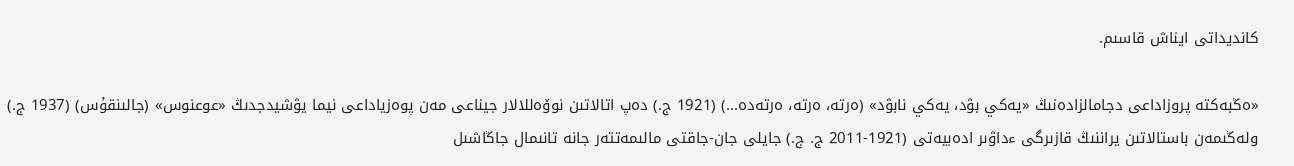كانديداتى ايناش قاسىم.

«ەڭبەكتە پروزاداعى دجامالزادەنىڭ «يەكي بۋد، يەكي نابۋد» (ەرتە، ەرتە، ەرتەدە...) (1921 ج.) دەپ اتالاتىن نوۆەللالار جيناعى مەن پوەزياداعى نيما يۋشيدجدىڭ «عوعنوس» (جالىنقۇس) (1937 ج.) ولەڭىمەن باستالاتىن يراننىڭ قازىرگى ءداۋىر ادەبيەتى (1921-2011 ج. ج.) جايلى جان-جاقتى مالىمەتتەر جانە تانىمال جاڭاشىل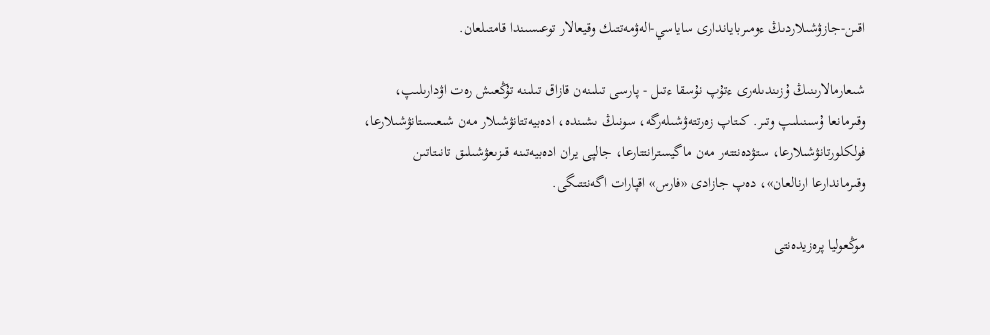اقىن-جازۋشىلاردىڭ ءومىرباياندارى ساياسي-الەۋمەتتىك وقيعالار توعىسىندا قامتىلعان.

شىعارمالارىنىڭ ۇزىندىلەرى ءتۇپ نۇسقا ءتىل - پارسى تىلىنەن قازاق تىلىنە تۇڭعىش رەت اۋدارىلىپ، وقىرمانعا ۇسىنىلىپ وتىر. كىتاپ زەرتتەۋشىلەرگە، سونىڭ ىشىندە، ادەبيەتتانۋشىلار مەن شىعىستانۋشىلارعا، فولكلورتانۋشىلارعا، ستۋدەنتتەر مەن ماگيسترانتتارعا، جالپى يران ادەبيەتىنە قىزىعۋشىلىق تانىتاتىن وقىرماندارعا ارنالعان»، دەپ جازادى «فارس» اقپارات اگەنتتىگى.

موڭعوليا پرەزيدەنتى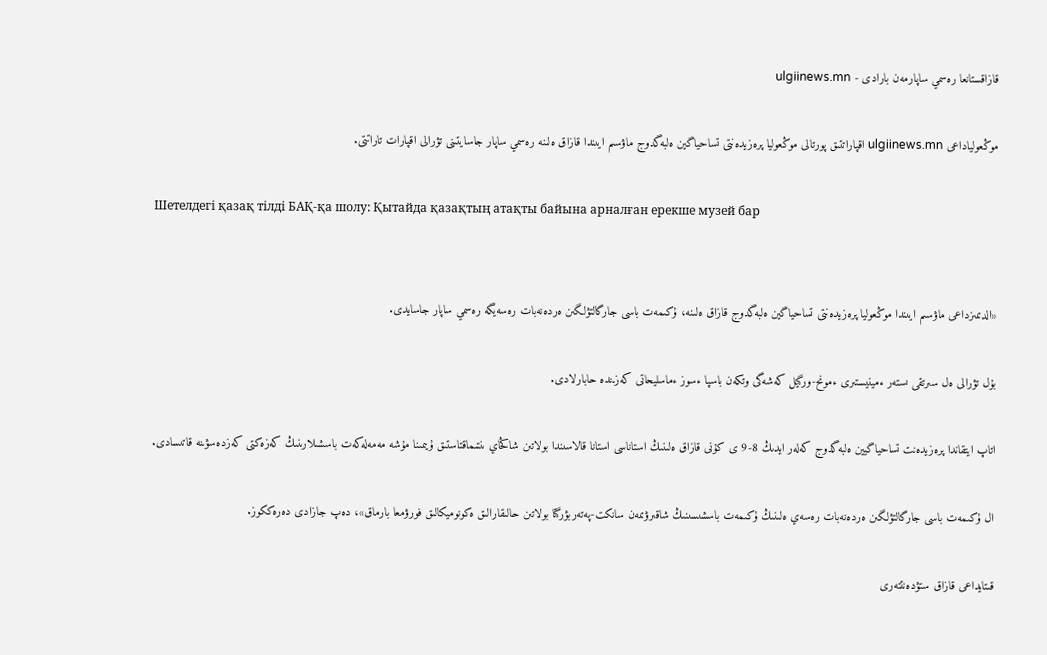قازاقستانعا رەسمي ساپارمەن بارادى - ulgiinews.mn

موڭعولياداعى ulgiinews.mn اقپاراتتىق پورتالى موڭعوليا پرەزيدەنتى تساحياگين ەلبەگدوج ماۋسىم ايىندا قازاق ەلىنە رەسمي ساپار جاسايتىنى تۋرالى اقپارات تاراتتى.

Шетелдегі қазақ тілді БАҚ-қа шолу: Қытайда қазақтың атақты байына арналған ерекше музей бар


«الدىمىزداعى ماۋسىم ايىندا موڭعوليا پرەزيدەنتى تساحياگين ەلبەگدوج قازاق ەلىنە، ۇكىمەت باسى جارگالتۋلگىن ەردەنەبات رەسەيگە رەسمي ساپار جاسايدى.

بۇل تۋرالى ەل سىرتقى ىستەر ءمينيستىرى ءمونح-ورگيل كەشەگى وتكەن باسپا ءسوز ءماسليحاتى كەزىندە حابارلادى.

اتاپ ايتقاندا پرەزيدەنت تساحياگيين ەلبەگدوج كەلەر ايدىڭ 8-9 ى كۇنى قازاق ەلىنىڭ استاناسى استانا قالاسىندا بولاتىن شاڭحاي ىنتىماقتاستىق ۇيىمىنا مۇشە مەمەلەكەت باسشىلارىنىڭ كەزەكتى كەزدەسۋىنە قاتىسادى.

ال ۇكىمەت باسى جارگالتۋلگىن ەردەنەبات رەسەي ەلىنىڭ ۇكىمەت باسشىسىنىڭ شاقىرۋىمەن سانكت-پەتەربۋرگتا بولاتىن حالىقارالىق ەكونوميكالىق فورۋمعا بارماق»، دەپ جازادى دەرەككوز.

قىتايداعى قازاق ستۋدەنتتەرى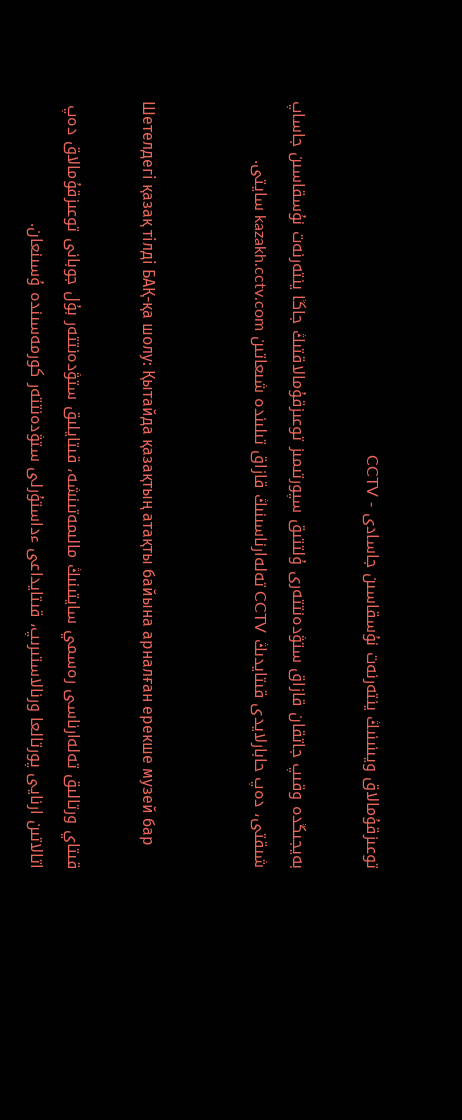توعىزقۇمالاق ويىنىنىڭ ينتەرنەت نۇسقاسىن جاسادى - CCTV

بەيجىڭدە وقىپ جاتقان قازاق ستۋدەنتتەرى ۇلتتىق سپورتىمىز توعىزقۇمالاقتىڭ جاڭا ينتەرنەت نۇسقاسىن جاساپ شىقتى، دەپ حابارلايدى قىتايدىڭ CCTV تەلەارناسىنىڭ قازاق تىلىندە شىعاتىن kazakh.cctv.com سايتى.


Шетелдегі қазақ тілді БАҚ-қа шолу: Қытайда қазақтың атақты байына арналған ерекше музей бар

قىتاي ورتالىق تەلەارناسى رەسمي سايتىنىڭ مالىمەتىنشە، قىتايلىق ستۋدەنتتەر بۇل جوبانى توعىزقۇمالاق دەپ اتالاتىن ارنايى پورتالعا ورنالاستىرىپ، قىتايداعى ءداستۇرلى ستۋدەنتتەر كورمەسىندە ۇسىنعان.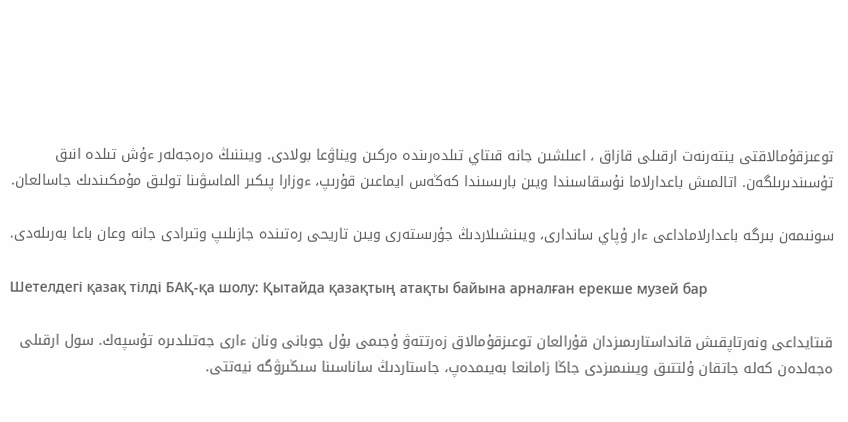توعىزقۇمالاقتى ينتەرنەت ارقىلى قازاق ، اعىلشىن جانە قىتاي تىلدەرىندە ەركىن ويناۋعا بولادى. ويىننىڭ ەرەجەلەر ءۇش تىلدە انىق تۇسىندىرىلگەن. اتالمىش باعدارلاما نۇسقاسىندا ويىن بارىسىندا كەڭەس ايماعىن قۇرىپ، ءوزارا پىكىر الماسۋىنا تولىق مۇمكىندىك جاسالعان.

سونىمەن بىرگە باعدارلاماداعى ءار ۇپاي ساندارى، ويىنشىلاردىڭ جۇرىستەرى ويىن تاريحى رەتىندە جازىلىپ وتىرادى جانە وعان باعا بەرىلەدى.

Шетелдегі қазақ тілді БАҚ-қа шолу: Қытайда қазақтың атақты байына арналған ерекше музей бар

قىتايداعى ونەرتاپقىش قانداستارىمىزدان قۇرالعان توعىزقۇمالاق زەرتتەۋ ۇجىمى بۇل جوبانى ونان ءارى جەتىلدىرە تۇسپەك. سول ارقىلى ەجەلدەن كەلە جاتقان ۇلتتىق ويىنىمىزدى جاڭا زامانعا بەيىمدەپ، جاستاردىڭ ساناسىنا سىڭىرۋگە نيەتتى.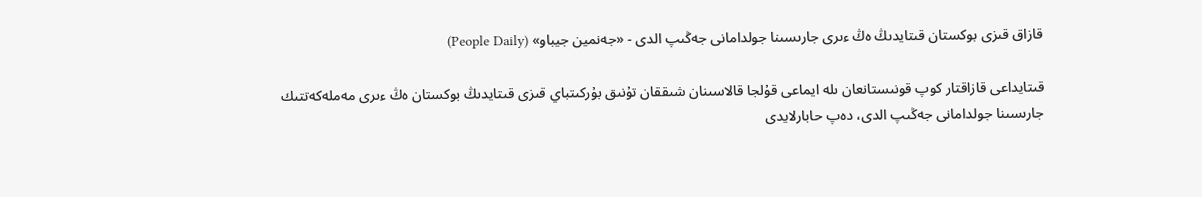قازاق قىزى بوكستان قىتايدىڭ ەڭ ءىرى جارىسىنا جولدامانى جەڭىپ الدى - «جەنمين جيباو» (People Daily)

قىتايداعى قازاقتار كوپ قونىستانعان ىلە ايماعى قۇلجا قالاسىنان شىققان تۇنىق بۇركىتباي قىزى قىتايدىڭ بوكستان ەڭ ءىرى مەملەكەتتىك جارىسىنا جولدامانى جەڭىپ الدى، دەپ حابارلايدى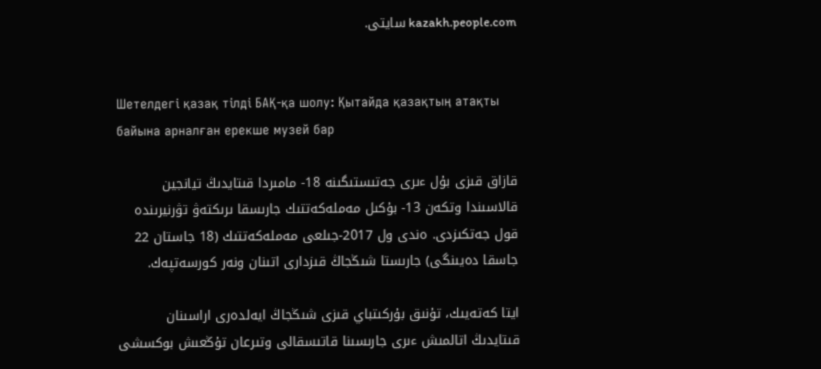kazakh.people.com سايتى.


Шетелдегі қазақ тілді БАҚ-қа шолу: Қытайда қазақтың атақты байына арналған ерекше музей бар

قازاق قىزى بۇل ءىرى جەتىستىگىنە 18- مامىردا قىتايدىڭ تيانجين قالاسىندا وتكەن 13- بۇكىل مەملەكەتتىك جارىسقا ىرىكتەۋ تۋرنيرىندە قول جەتكىزدى. ەندى ول 2017-جىلعى مەملەكەتتىك (18 جاستان 22 جاسقا دەيىنگى) جارىستا شىڭجاڭ قىزدارى اتىنان ونەر كورسەتپەك.

ايتا كەتەيىك، تۇنىق بۇركىتباي قىزى شىڭجاڭ ايەلدەرى اراسىنان قىتايدىڭ اتالمىش ءىرى جارىسىنا قاتىسقالى وتىرعان تۇڭعىش بوكسشى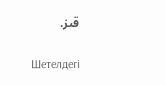قىز.

Шетелдегі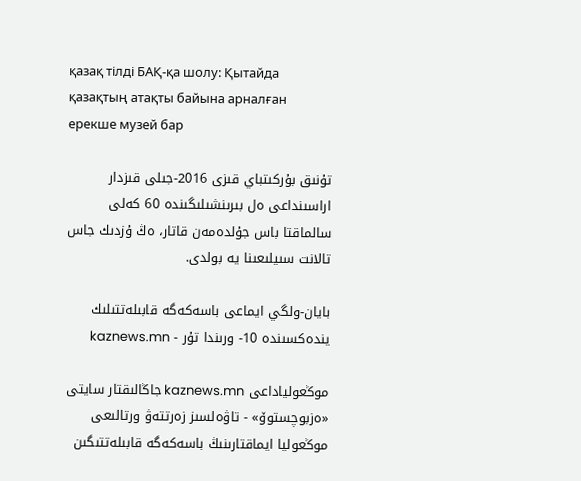қазақ тілді БАҚ-қа шолу: Қытайда қазақтың атақты байына арналған ерекше музей бар

تۇنىق بۇركىتباي قىزى 2016-جىلى قىزدار اراسىنداعى ەل بىرىنشىلىگىندە 60 كەلى سالماقتا باس جۇلدەمەن قاتار، ەڭ ۇزدىك جاس تالانت سىيلىعىنا يە بولدى.

بايان-ولگي ايماعى باسەكەگە قابىلەتتىلىك يندەكسىندە 10- ورىندا تۇر - kaznews.mn

موڭعولياداعى kaznews.mn جاڭالىقتار سايتى «ەزبوچستوۆ» - تاۋەلسىز زەرتتەۋ ورتالىعى موڭعوليا ايماقتارىنىڭ باسەكەگە قابىلەتتىگىن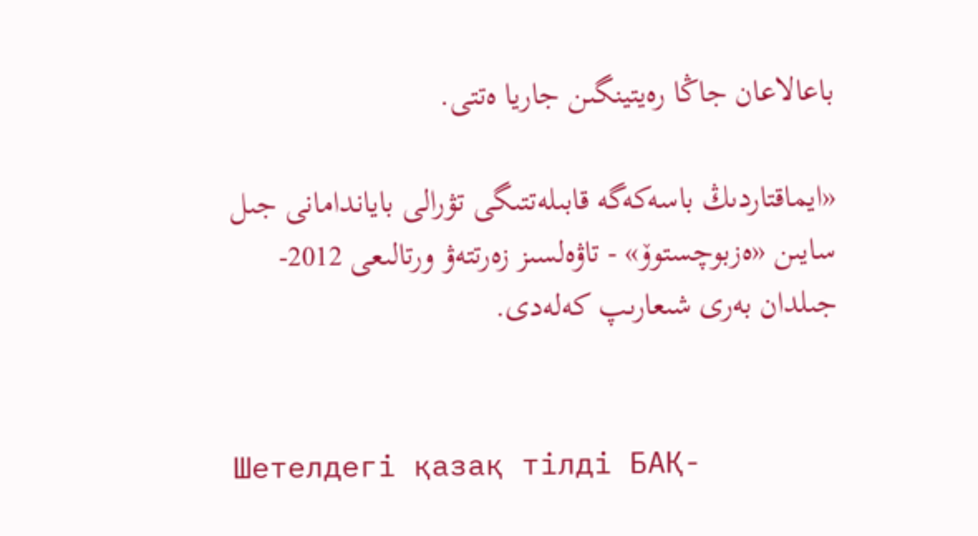باعالاعان جاڭا رەيتينگىن جاريا ەتتى.

«ايماقتاردىڭ باسەكەگە قابىلەتتىگى تۋرالى باياندامانى جىل سايىن «ەزبوچستوۆ» - تاۋەلسىز زەرتتەۋ ورتالىعى 2012-جىلدان بەرى شىعارىپ كەلەدى.


Шетелдегі қазақ тілді БАҚ-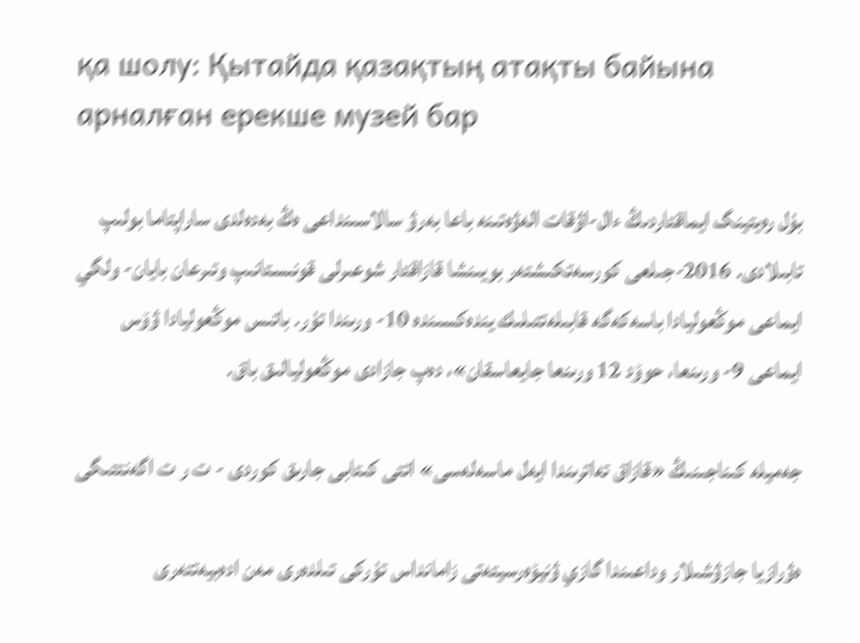қа шолу: Қытайда қазақтың атақты байына арналған ерекше музей бар

بۇل رەيتينگ ايماقتاردىڭ ءال-اۋقات الەۋەتىنە باعا بەرۋ سالاسىنداعى ەڭ بەدەلدى ساراپتاما بولىپ تابىلادى. 2016-جىلعى كورسەتكىشتەر بويىنشا قازاقتار شوعىرلى قونىستانىپ وتىرعان بايان- ولگي ايماعى موڭعوليادا باسەكەگە قابىلەتتىلىك يندەكسىندە 10- ورىندا تۇر. باتىس موڭعوليادا ۋۆس ايماعى 9- ورىنعا، حوۆد 12 ورىنعا جايعاسقان»، دەپ جازادى موڭعوليالىق باق.

جەميلە كىناجىنىڭ «قازاق تەاترىندا ايەل ماسەلەسى» اتتى كىتابى جارىق كوردى - ت ر ت اگەنتتىگى

ەۋرازيا جازۋشىلار وداعىندا گازي ۋنيۆەرسيتەتى زامانداس تۇركى تىلدەرى مەن ادەبيەتتەرى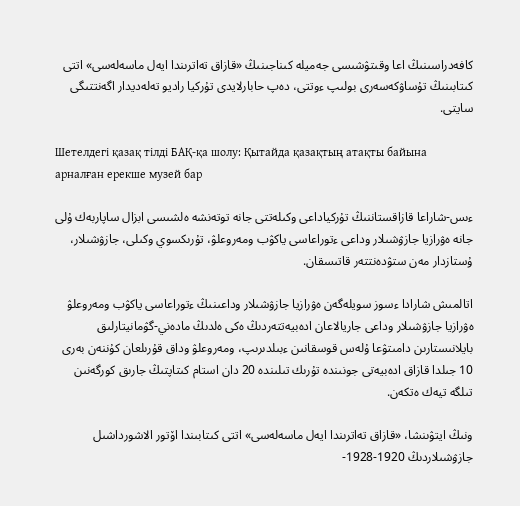كافەدراسىنىڭ اعا وقىتۋشىسى جەميلە كىناجىنىڭ «قازاق تەاترىندا ايەل ماسەلەسى» اتتى كىتابىنىڭ تۇساۋكەسەرى بولىپ ءوتتى، دەپ حابارلايدى تۇركيا راديو تەلەديدار اگەنتتىگى سايتى.

Шетелдегі қазақ тілді БАҚ-қа шолу: Қытайда қазақтың атақты байына арналған ерекше музей бар

ءىس-شاراعا قازاقستاننىڭ تۇركياداعى وكىلەتتى جانە توتەنشە ەلشىسى ابزال ساپاربەك ۇلى جانە ەۋرازيا جازۋشىلار وداعى ءتوراعاسى ياكۋب ومەروعلۋ، تۇرىكسوي وكىلى، جازۋشىلار، ۇستازدار مەن ستۋدەنتتەر قاتىسقان.

اتالمىش شارادا ءسوز سويلەگەن ەۋرازيا جازۋشىلار وداعىنىڭ ءتوراعاسى ياكۋب ومەروعلۋ ەۋرازيا جازۋشىلار وداعى جاريالاعان ادەبيەتتەردىڭ ەكى ەلدىڭ مادەني-گۋمانيتارلىق بايلانىستارىن دامىتۋعا ۇلەس قوسقانىن ءبىلدىرىپ، ومەروعلۋ وداق قۇرىلعان كۇننەن بەرى 10 جىلدا قازاق ادەبيەتى جونىندە تۇرىك تىلىندە 20 دان استام كىتاپتىڭ جارىق كورگەنىن تىلگە تيەك ەتكەن.

ونىڭ ايتۋىنشا، «قازاق تەاترىندا ايەل ماسەلەسى» اتتى كىتابىندا اۆتور الاشورداشىل جازۋشىلاردىڭ 1920-1928-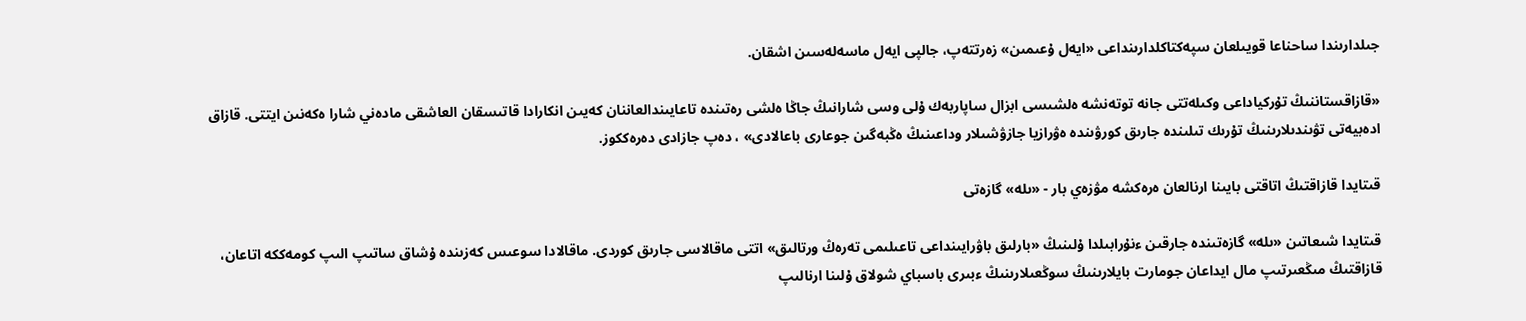جىلدارىندا ساحناعا قويىلعان سپەكتاكلدارىنداعى «ايەل ۇعىمىن» زەرتتەپ، جالپى ايەل ماسەلەسىن اشقان.

«قازاقستاننىڭ تۇركياداعى وكىلەتتى جانە توتەنشە ەلشىسى ابزال ساپاربەك ۇلى وسى شارانىڭ جاڭا ەلشى رەتىندە تاعايىندالعاننان كەيىن انكارادا قاتىسقان العاشقى مادەني شارا ەكەنىن ايتتى. قازاق ادەبيەتى تۋىندىلارىنىڭ تۇرىك تىلىندە جارىق كورۋىندە ەۋرازيا جازۋشىلار وداعىنىڭ ەڭبەگىن جوعارى باعالادى» ، دەپ جازادى دەرەككوز.

قىتايدا قازاقتىڭ اتاقتى بايىنا ارنالعان ەرەكشە مۋزەي بار - «ىلە» گازەتى

قىتايدا شىعاتىن «ىلە» گازەتىندە جارقىن ءنۇرابىلدا ۇلىنىڭ «بارلىق باۋرايىنداعى تاعىلىمى تەرەڭ ورتالىق» اتتى ماقالاسى جارىق كوردى. ماقالادا سوعىس كەزىندە ۇشاق ساتىپ الىپ كومەككە اتاعان، قازاقتىڭ مىڭعىرتىپ مال ايداعان جومارت بايلارىنىڭ سوڭعىلارىنىڭ ءبىرى باسباي شولاق ۇلىنا ارنالىپ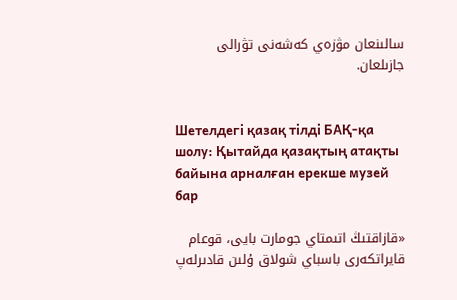سالىنعان مۋزەي كەشەنى تۋرالى جازىلعان.


Шетелдегі қазақ тілді БАҚ-қа шолу: Қытайда қазақтың атақты байына арналған ерекше музей бар

«قازاقتىڭ اتىمتاي جومارت بايى، قوعام قايراتكەرى باسباي شولاق ۇلىن قادىرلەپ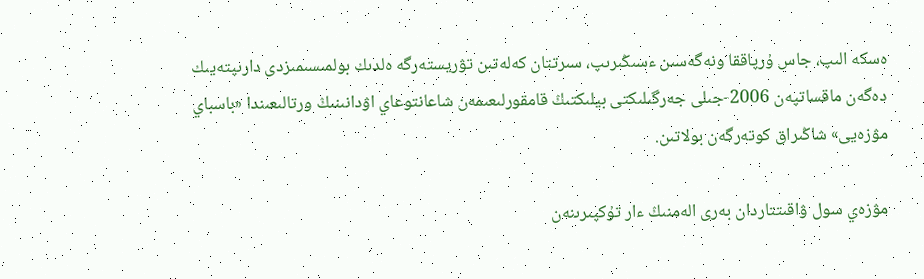ەسكە الىپ، جاس ۇرپاققا ونەگەسىن ءسىڭىرىپ، سىرتتان كەلەتىن تۋريستەرگە ەلدىك بولمىسىمىزدى دارىپتەيىك دەگەن ماقساتپەن 2006-جىلى جەرگىلىكتى بيلىكتىڭ قامقورلىعىمەن شاعانتوعاي اۋدانىنىڭ ورتالىعىندا «باسباي مۋزەيى» شاڭىراق كوتەرگەن بولاتىن.

مۋزەي سول ۋاقىتتاردان بەرى الەمنىڭ ءار تۇكپىرىنەن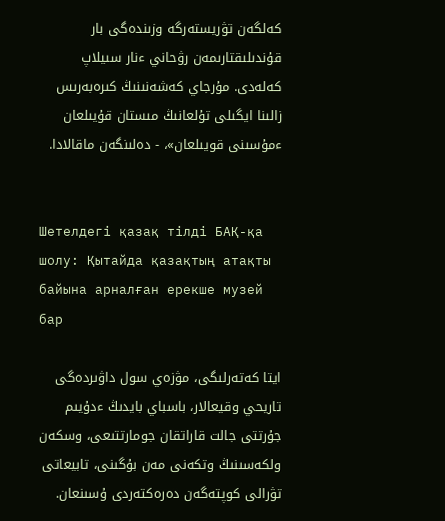كەلگەن تۋريستەرگە وزىندەگى بار قۇندىلىقتارىمەن رۋحاني ءنار سىيلاپ كەلەدى. مۇرجاي كەشەنىنىڭ كىرەبەرىس زالىنا ايگىلى تۇلعانىڭ مىستان قۇيىلعان ءمۇسىنى قويىلعان»، - دەلىنگەن ماقالادا.


Шетелдегі қазақ тілді БАҚ-қа шолу: Қытайда қазақтың атақты байына арналған ерекше музей бар

ايتا كەتەرلىگى، مۋزەي سول داۋىردەگى تاريحي وقيعالار، باسباي بايدىڭ ءدۇيىم جۇرتتى جالت قاراتقان جومارتتىعى، وسكەن ولكەسىنىڭ وتكەنى مەن بۇگىنى، تابيعاتى تۋرالى كوپتەگەن دەرەكتەردى ۇسىنعان.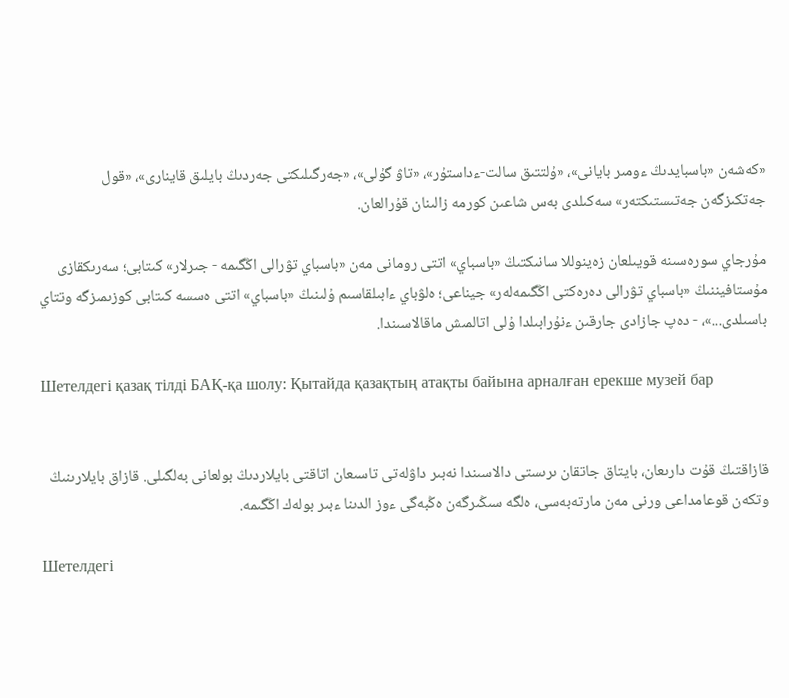«كەشەن «باسبايدىڭ ءومىر بايانى»، «ۇلتتىق سالت-ءداستۇر»، «تاۋ گۇلى»، «جەرگىلىكتى جەردىڭ بايلىق قاينارى»، «قول جەتكىزگەن جەتىستىكتەر» سەكىلدى بەس شاعىن كورمە زالىنان قۇرالعان.

مۇرجاي سورەسىنە قويىلعان زەينوللا سانىكتىڭ «باسباي» اتتى رومانى مەن «باسباي تۋرالى اڭگىمە - جىرلار» كىتابى؛ سەرىكقازى مۇستافيننىڭ «باسباي تۋرالى دەرەكتى اڭگىمەلەر» جيناعى؛ ەلۋباي ءابىلقاسىم ۇلىنىڭ «باسباي» اتتى ەسسە كىتابى كوزىمىزگە وتتاي باسىلدى...»، - دەپ جازادى جارقىن ءنۇرابىلدا ۇلى اتالمىش ماقالاسىندا.

Шетелдегі қазақ тілді БАҚ-қа шолу: Қытайда қазақтың атақты байына арналған ерекше музей бар


قازاقتىڭ قۇت دارىعان، بايتاق جاتقان ىرىستى دالاسىندا نەبىر داۋلەتى تاسىعان اتاقتى بايلاردىڭ بولعانى بەلگىلى. قازاق بايلارىنىڭ وتكەن قوعامداعى ورنى مەن مارتەبەسى، ەلگە سىڭىرگەن ەڭبەگى ءوز الدىنا ءبىر بولەك اڭگىمە.

Шетелдегі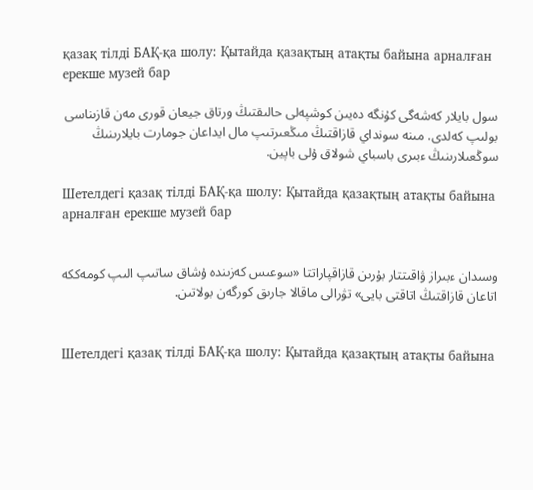қазақ тілді БАҚ-қа шолу: Қытайда қазақтың атақты байына арналған ерекше музей бар

سول بايلار كەشەگى كۇنگە دەيىن كوشپەلى حالىقتىڭ ورتاق جيعان قورى مەن قازىناسى بولىپ كەلدى. مىنە سونداي قازاقتىڭ مىڭعىرتىپ مال ايداعان جومارت بايلارىنىڭ سوڭعىلارىنىڭ ءبىرى باسباي شولاق ۇلى باپين.

Шетелдегі қазақ тілді БАҚ-қа шолу: Қытайда қазақтың атақты байына арналған ерекше музей бар


وسىدان ءبىراز ۋاقىتتار بۇرىن قازاقپاراتتا «سوعىس كەزىندە ۇشاق ساتىپ الىپ كومەككە اتاعان قازاقتىڭ اتاقتى بايى» تۋرالى ماقالا جارىق كورگەن بولاتىن.


Шетелдегі қазақ тілді БАҚ-қа шолу: Қытайда қазақтың атақты байына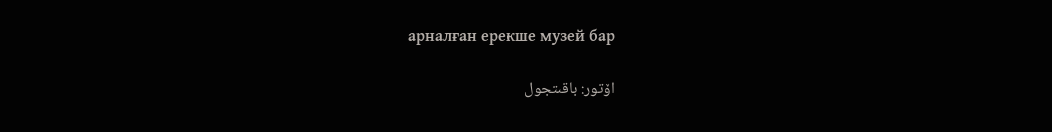арналған ерекше музей бар

اۆتور: باقىتجول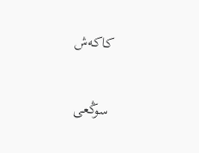كاكەش

سوڭعى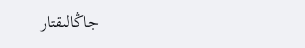جاڭالىقتار